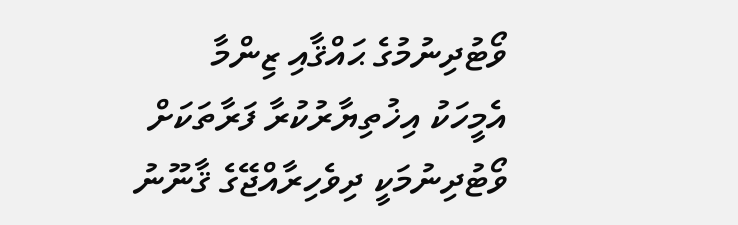ވޯޓުދިނުމުގެ ޙައްޤާއި ޒިންމާ
އެމީހަކު އިޚުތިޔާރުކުރާ ފަރާތަކަށް ވޯޓުދިނުމަކީ ދިވެހިރާއްޖޭގެ ޤާނޫނު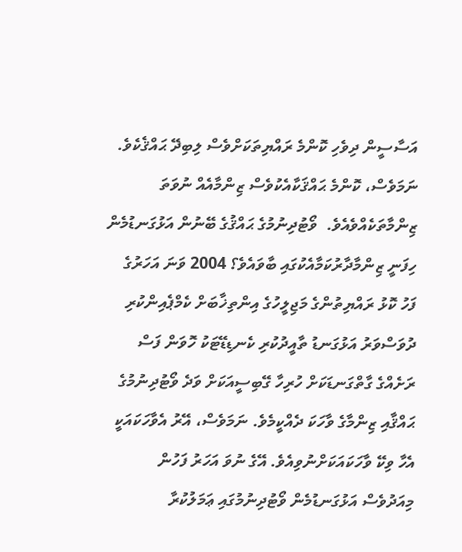އަސާސީން ދިވެހި ކޮންމެ ރައްޔިތަކަށްވެސް ލިބިދޭ ޙައްޤެކެވެ. ނަމަވެސް، ކޮންމެ ޙައްޤަކާއެކުވެސް ޒިންމާއެއް ނުވަތަ ޒިންމާތަކެއްވެއެވެ.  ވޯޓުދިނުމުގެ ޙައްޤުގެ ބޭނުން އަޅުގަނޑުމެން ހިފަނީ ޒިންމާދާރުކަމާއެކުގައި ބާވައެވެ؟ 2004 ވަނަ އަހަރުގެ ފަހު ކޮޅު ރައްޔިތުންގެ މަޖިލީހުގެ އިންތިޚާބަށް ކެމްޕެއިންކުރި ދުވަސްވަރު އަޅުގަނޑު ތާއީދުކުރި ކެނޑިޑޭޓަކު ހޮވަން ފަސް ރަށެއްގެ ގާތްގަނޑަކަށް ހުރިހާ ގޭބިސީއަކަށް ވަދެ ވޯޓުދިނުމުގެ ޙައްޤާއި ޒިންމާގެ ވާހަކަ ދެއްކީމެވެ. ނަމަވެސް، އޭރު އެވާހަކައަކީ އެހާ ވިކޭ ވާހަކައަކަށްނުވިއެވެ. އޭގެ ނުވަ އަހަރު ފަހުން މިއަދުވެސް އަޅުގަނޑުމެން ވޯޓުދިނުމުގައި ޢަމަލުކުރާ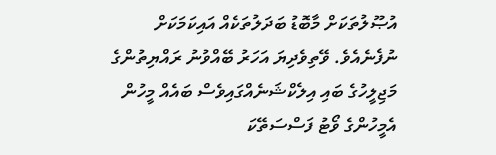އުޞޫލުތަކަށް މާބޮޑު ބަދަލުތަކެއް އައިކަމަކަށް ނުފެނެއެވެ. ވޭތިވެދިޔަ އަހަރު ބޭއްވުނު ރައްޔިތުންގެ މަޖިލީހުގެ ބައި އިލެކްޝަނެއްގައިވެސް ބައެއް މީހުން އެމީހުންގެ ވޯޓު ފަސްސަތޭކަ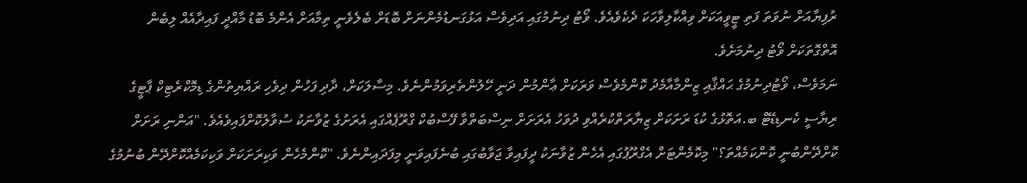ރުފިޔާއަށް ނުވަތަ ފަތި ޓީވީއަކަށް ވިއްކާލިވާހަކަ ދެކެވެއެވެ. ވޯޓު ދިނުމުގައި އަދިވެސް އަޅުގަނޑުމެންނަށް ބޮޑަށް ބެލެވެނީ ތިމާއަށް އެންމެ ބޮޑު މާއްދީ ފައިދާއެއް ލިބެން އޮތްގޮތަކަށް ވޯޓު ދިނުމަށެވެ.
ނަމަވެސް، ވޯޓުދިނުމުގެ ޙައްޤާއި ޒިންމާއާމެދު ކޮންމެވެސް ވަރަކަށް ޢާންމުން ދަނީ ހޭލުންތެރިވަމުންނެވެ. މިސާލަކަށް، ދާދި ފަހުން ދިވެހި ރައްޔިތުންގެ ޑިމޮކްރެޓިކް ޕާޓީގެ ރިޔާސީ ކެނޑިޑޭޓް ބ.އަތޮޅުގެ ކުޑަ ރަށަކަށް ޒިޔާރަތްކުރެއްވި ދުވަހު އެރަށަށް ނިސްބަތްވާ ފޭސްބުކް ގްރޫޕެއްގައި އެރަށުގެ ޒުވާނަކު ސުވާލުކޮށްފައިވެއެވެ. "އަންނި ރަށަށް ކޮށްދޭންބުނީ ކޮންކަމެއްތަ؟" މިކޮމެންޓަށް އެގްރޫޕުގައި އެހެން ޒުވާނަކު ދީފައިވާ ޖަވާބުގައި ބުނެފައިވަނީ މިފަދައިންނެވެ. "ކޮންމެހެން ވަކިރަށަކަށް ވަކިކަމެއްކޮށްދޭން ބުނުމުގެ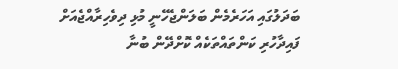ބަދަލުގައި އަހަރެމެން ބަލަންޖެހޭނީ މުޅި ދިވެހިރާއްޖެއަށް ފައިދާހުރި ކަންތައްތަކެއް ކޮށްދޭން ބުނާ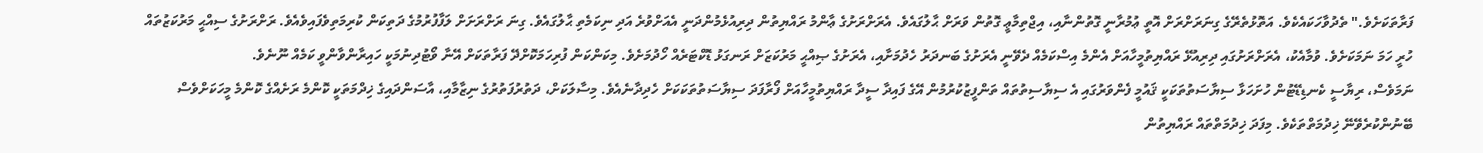ފަރާތަކަށެވެ." ތެދުވާހަކައެކެވެ. އަތޮޅުތެރޭގެ ގިނަރަށްރަށް އޮތީ ޢުމުރާނީ ގޮތުންނާއި، އިޖްތިމާޢީ ގޮތުން ވަރަށް ޙާލުގައެވެ. އެރަށްރަށުގެ ޢާންމު ރައްޔިތުން ދިރިއުޅެމުންދަނީ އެއަށްވުރެ އަދި ނިކަމެތި ޙާލުގައެވެ. ގިނަ ރަށްރަށަށް ލަފާފުރުމުގެ ދަތިކަން ކުރިމަތިވެފައިވެއެވެ. ރަށްރަށުގެ ސިއްޙީ މަރުކަޒުތައް ހުރީ ހަމަ ނަމަކަށެވެ. ވުމާއެކު، އެރަށްރަށުގައި ދިރިއުޅޭ ރައްޔިތުމީހާއަށް އެންމެ އިސްކަމެއް ދެވޭނީ އެރަށުގެ ބަނދަރު ހެދުމަށާއި، އެރަށުގެ ޞިއްޙީ މަރުކަޒަށް ރަނގަޅު ޑޮކްޓަރެއް ހޯދުމަށެވެ. މިކަންކަން ފުރިހަމަކޮށްދޭ ފަރާތަކަށް އޭނާ ވޯޓުދިނުމަކީ ހައިރާންވާންވީ ކަމެއް ނޫނެވެ.
ނަމަވެސް، ރިޔާސީ ކެނޑިޑޭޓުން ހުށަހަޅާ ސިޔާސަތުތަކަކީ ޤައުމީ ފެންވަރުގައި އެ ސިޔާސިތުތައް ތަންފީޒުކުރުމުން އޭގެ ފައިދާ ސީދާ ރައްޔިތުމީހާއަށް ފޯރާފަދަ ސިޔާސަތުތަކަކަށް ހެދިދާނެއެވެ. މިސާލަކަށް، ދަތުރުފަތުރުގެ ނިޒާމާއި، އާސަންދައިގެ ޚިދްމަތަކީ ކޮންމެ ރަށެއްގެ ކޮންމެ މީހަކަށްވެސް ބޭނުންކުރެވޭނޭ ޚިދުމަތްތަކެވެ. މިފަދަ ޚިދުމަތްތައް ރައްޔިތުން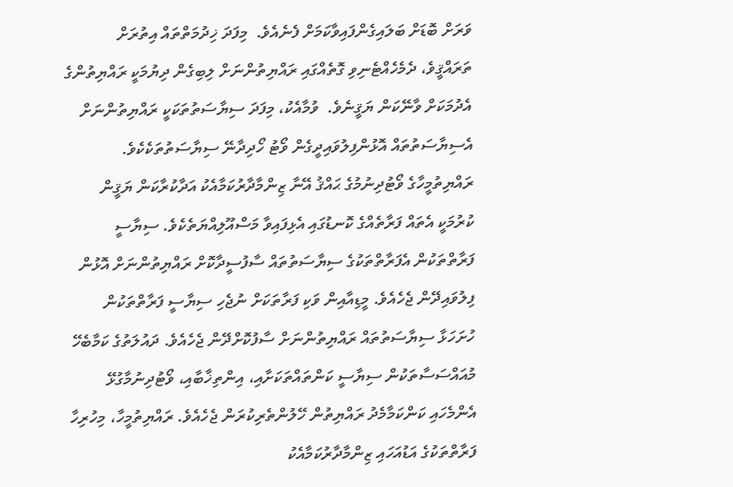ވަރަށް ބޮޑަށް ބަލައިގެންފައިވާކަމަށް ފެނެއެވެ.  މިފަދަ ޚިދުމަތްތައް އިތުރަށް ތަރައްޤީވެ، ދެމެހެއްޓެނިވި ގޮތެއްގައި ރައްޔިތުންނަށް ލިބިގެން ދިޔުމަކީ ރައްޔިތުންގެ އެދުމަކަށް ވާނޭކަން ޔަޤީނެވެ.  ވުމާއެކު، މިފަދަ ސިޔާސަތުތަކަކީ ރައްޔިތުންނަށް އެސިޔާސަތުތައް އޮޅުންފިލުވައިދީގެން ވޯޓު ހޯދިދާނޭ ސިޔާސަތުތަކެކެވެ.
ރައްޔިތުމީހާގެ ވޯޓުދިނުމުގެ ޙައްޤު އޭނާ ޒިންމާދާރުކަމާއެކު އަދާކުރާކަން ޔަޤީން ކުރުމަކީ އެތައް ފަރާތެއްގެ ކޮނޑުގައި އެޅިފައިވާ މަސްއޫލިއްޔަތެކެވެ. ސިޔާސީ ފަރާތްތަކުން އެފަރާތްތަކުގެ ސިޔާސަތުތައް ސާފުސީދާކޮށް ރައްޔިތުންނަށް އޮޅުން ފިލުވައިދޭން ޖެހެއެވެ. މީޑިއާއިން ވަކި ފަރާތަކަށް ނުޖެހި ސިޔާސީ ފަރާތްތަކުން ހުށަހަޅާ ސިޔާސަތުތައް ރައްޔިތުންނަށް ސާފުކޮށްދޭން ޖެހެއެވެ. ދައުލަތުގެ ކަމާބެހޭ މުއައްސަސާތަކުން ސިޔާސީ ކަންތައްތަކަށާއި، އިންތިޚާބާއި، ވޯޓުދިނުމާގުޅޭ އެންމެހައި ކަންކަމާމެދު ރައްޔިތުން ހޭލުންތެރިކުރަން ޖެހެއެވެ. ރައްޔިތުމީހާ، މިހުރިހާ ފަރާތްތަކުގެ އަޑުއަހައި ޒިންމާދާރުކަމާއެކު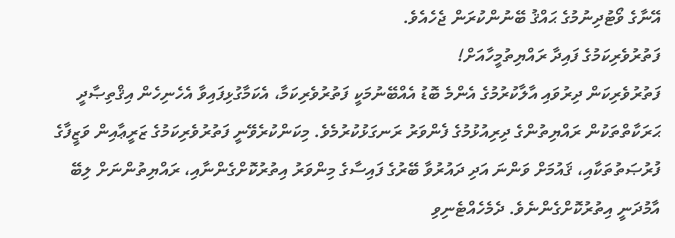އޭނާގެ ވޯޓުދިނުމުގެ ޙައްޤު ބޭނުންކުރަން ޖެހެއެވެ.
ފަތުރުވެރިކަމުގެ ފައިދާ ރައްޔިތުމީހާއަށް!
ފަތުރުވެރިކަން ދިރުވައި އާލާކުރުމުގެ އެންމެ ބޮޑު އެއްބޭނުމަކީ ފަތުރުވެރިކަމާ، އެކަމާގުޅިފައިވާ އެހެނިހެން އިޤްތިޞާދީ ޙަރަކާތްތަކުން ރައްޔިތުންގެ ދިރިއުޅުމުގެ ފެންވަރު ރަނގަޅުކުރުމެވެ. މިކަންކުރެވޭނީ ފަތުރުވެރިކަމުގެ ޒަރީޢާއިން ވަޒީފާގެ ފުރުޞަތުތަކާއި، ޤައުމަށް ވަންނަ އަދި ދައުރުވާ ބޭރުގެ ފައިސާގެ މިންވަރު އިތުރުކޮށްގެންނާއި، ރައްޔިތުންނަށް ލިބޭ އާމުދަނީ އިތުރުކޮށްގެންނެވެ. ދެމެހެއްޓެނިވި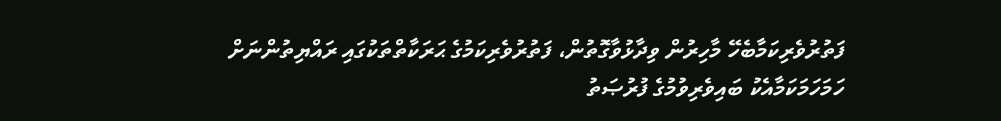ފަތުރުވެރިކަމާބެހޭ މާހިރުން ވިދާޅުވާގޮތުން، ފަތުރުވެރިކަމުގެ ޙަރަކާތްތަކުގައި ރައްޔިތުންނަށް ހަމަހަމަކަމާއެކު ބައިވެރިވުމުގެ ފުރުޞަތު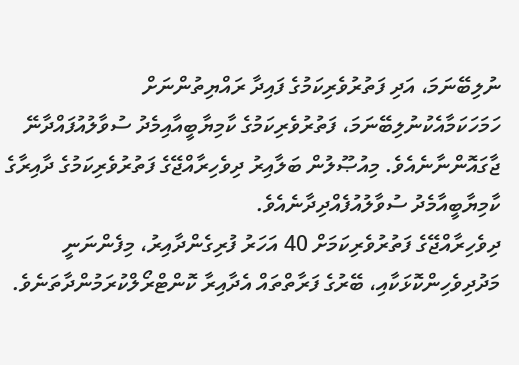ނުލިބޭނަމަ، އަދި ފަތުރުވެރިކަމުގެ ފައިދާ ރައްޔިތުންނަށް ހަމަހަކަމާއެކުނުލިބޭނަމަ، ފަތުރުވެރިކަމުގެ ކާމިޔާބީއާއިމެދު ސުވާލުއުފައްދާނޭ ޖާގައޮންނާނެއެވެ. މިއުޞޫލުން ބަލާއިރު ދިވެހިރާއްޖޭގެ ފަތުރުވެރިކަމުގެ ދާއިރާގެ ކާމިޔާބީއާމެދު ސުވާލުއުފެއްދިދާނެއެވެ.
ދިވެހިރާއްޖޭގެ ފަތުރުވެރިކަމަށް 40 އަހަރު ފުރިގެންދާއިރު، މިފެންނަނީ މަދުދިވެހިންކޮޅަކާއި، ބޭރުގެ ފަރާތްތައް އެދާއިރާ ކޮންޓްރޯލްކުރަމުންދާތަނެވެ.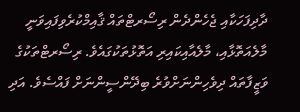ދާދިފަހަކާއި ޖެހެންދެން ރިސޯރޓްތައް ޤާއިމްކުރެވިފައިވަނީ މާލެއަތޮޅާއި، މާލެއާއިކައިރި އަތޮޅުތަކުގައެވެ. ރިސޯރޓްތަކުގެ ވަޒީފާތައް ދިވެހިންނަށްވުރެ ބިދޭންސީންނަށް ފައްސެވެ. އަދި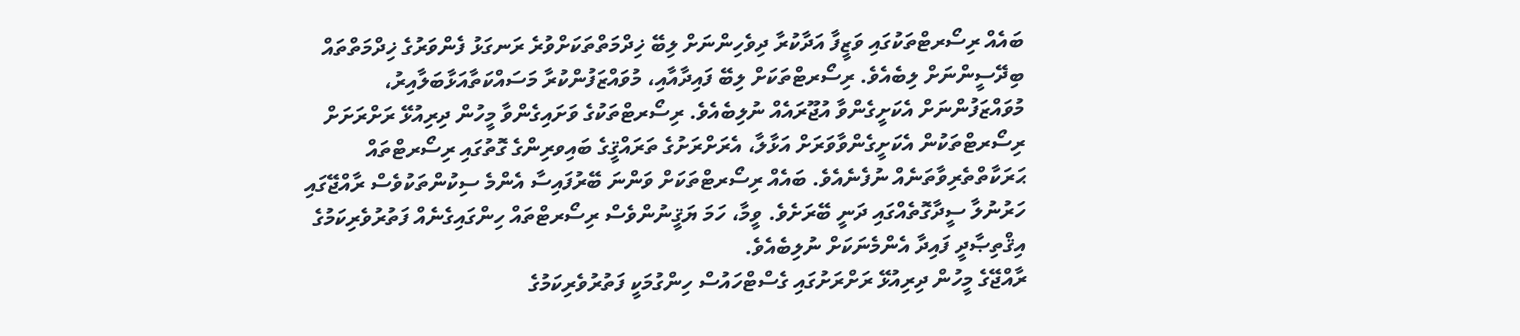ބައެއް ރިސޯރޓްތަކުގައި ވަޒީފާ އަދާކުރާ ދިވެހިންނަށް ލިބޭ ޚިދްމަތްތަކަށްވުރެ ރަނގަޅު ފެންވަރުގެ ޚިދްމަތްތައް ބިދޭސީންނަށް ލިބެއެވެ. ރިސޯރޓްތަކަށް ލިބޭ ފައިދާއާއި، މުވައްޒަފުންކުރާ މަސައްކަތާއަޅާބަލާއިރު، މުވައްޒަފުންނަށް އެކަށީގެންވާ އުޖޫރައެއް ނުލިބެއެވެ. ރިސޯރޓްތަކުގެ ވަށައިގެންވާ މީހުން ދިރިއުޅޭ ރަށްރަށަށް ރިސޯރޓްތަކުން އެކަށީގެންވާވަރަށް އަޅާލާ، އެރަށްރަށުގެ ތަރައްޤީގެ ބައިވރިންގެ ގޮތުގައި ރިސޯރޓްތައް ޙަރަކާތްތެރިވާތަނެއް ނުފެނެއެވެ. ބައެއް ރިސޯރޓްތަކަށް ވަންނަ ބޭރުފައިސާ އެންމެ ސިކުންތަކުވެސް ރާއްޖޭގައި ހަރުނުލާ ސީދާގޮތެއްގައި ދަނީ ބޭރަށެވެ. ވީމާ، ހަމަ ޔަޤީނުންވެސް ރިސޯރޓްތައް ހިންގައިގެނެއް ފަތުރުވެރިކަމުގެ އިޤްތިޞާދީ ފައިދާ އެންމެނަކަށް ނުލިބެއެވެ.
ރާއްޖޭގެ މީހުން ދިރިއުޅޭ ރަށްރަށުގައި ގެސްޓްހައުސް ހިންގުމަކީ ފަތުރުވެރިކަމުގެ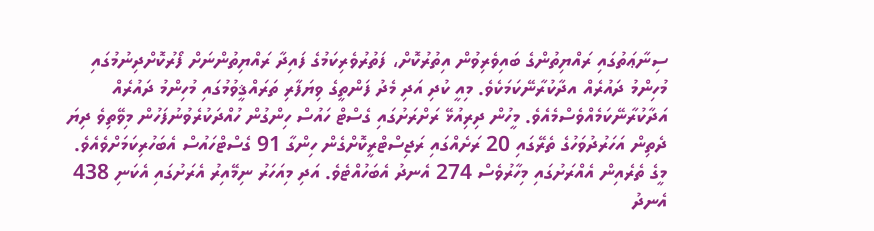ސިނާޢަތުގައި ރައްޔިތުންގެ ބައިވެރިވުން އިތުރުކޮށް، ފަތުރުވެރިކަމުގެ ފައިދާ ރައްޔިތުންނަށް ފޯރުކޮށްދިނުމުގައި މުހިންމު ދައުރެއް އދާކުރާނޭކަމަކެވެ. މިއީ ކުދި އަދި މެދު ފަންތީގެ ވިޔަފާރި ތަރައްޤީވުމުގައި މުހިންމު ދައުރެއް އަދާކުރާނޭކަމެއްވެސްމެއެވެ. މީހުން ދިރިއުޅޭ ރަށްރަށުގައި ގެސްޓް ހައުސް ހިންގުން ހުއްދަކުރެވުނުފަހުން މިވޭތިވެ ދިޔަ ދެތިން އަހަރުދުވަހުގެ ތެރޭގައި 20 ރަށެއްގައި ރަޖިސްޓްރީކޮށްގެން ހިންގާ 91 ގެސްޓްހައުސް އެބަހުރިކަމަށްވެއެވެ. މީގެ ތެރެއިން އެއްރަށުގައި މިހާރުވެސް 274 އެނދު އެބަހުއްޓެވެ. އަދި މިއަހަރު ނިމޭއިރު އެރަށުގައި އެކަނި 438 އެނދު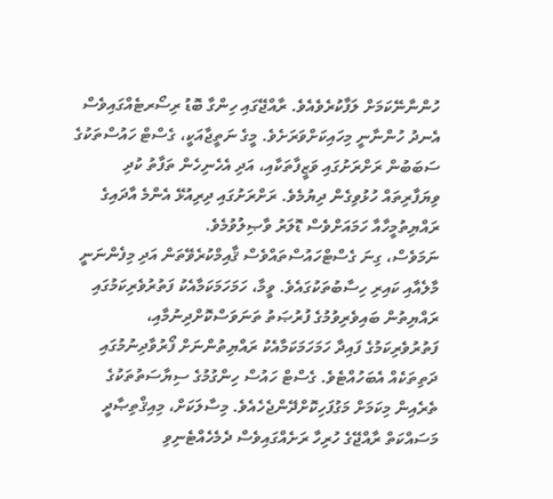ހުންނާނޭކަމަށް ލަފާކުރެވެއެވެ. ރާއްޖޭގައި ހިންގާ ބޮޑު ރިސޯރޓެއްގައިވެސް އެނދު ހުންނާނީ މިހައިކަށްވަރަށެވެ. މީގެ ނަތީޖާއަކީ، ގެސްޓް ހައުސްތަކުގެ ސަބަބުން ރަށްރަށުގައި ވަޒީފާތަކާއި، އަދި އެހެނިހެން ތަފާތު ކުދި ވިޔަފާރިތައް ހުޅުވިގެން ދިޔުމެވެ. ރަށްރަށުގައި ދިރިއުޅޭ އެންމެ އާދައިގެ ރައްޔިތުމީހާއާ ހަމައަށްވެސް ޑޮލަރު ވާޞިލުވުމެވެ.
ނަމަވެސް، ގިނަ ގެސްޓްހައުސްތައްވެސް ޤާއިމްކުރެވޭތަން އަދި މިފެންނަނީ މާލެއާއި ކައިރި ހިސާބުތަކުގައެވެ. ވީމާ، ހަމަހަމަކަމާއެކު ފަތުރުވެރިކަމުގައި ރައްޔިތުން ބައިވެރިވުމުގެ ފުރުޞަތު ތަނަވަސްކޮށްދިނުމާއި، ފަތުރުވެރިކަމުގެ ފައިދާ ހަމަހަމަކަމާއެކު ރައްޔިތުންނަށް ފޯރުވާދިނުމުގައި ދަތިތަކެއް އެބަހުއްޓެވެ. ގެސްޓް ހައުސް ހިންގުމުގެ ސިޔާސަތުތަކުގެ ތެރެއިން މިކަމަށް މަގުފަހިކޮށްދޭންޖެހެއެވެ. މިސާލަކަށް، މިއިޤްތިޞާދީ މަސައްކަތް ރާއްޖޭގެ ހުރިހާ ރަށެއްގައިވެސް ދެމެހެއްޓެނިވި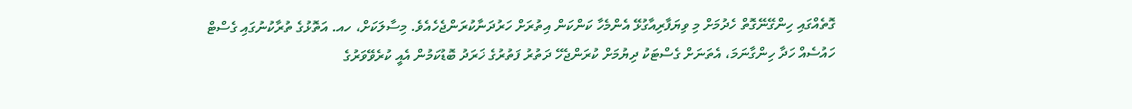ގޮތެއްގައި ހިންގޭނޭގޮތް ހެދުމަށް މި ވިޔަފާރިއާގުޅޭ އެންމެހާ ކަންކަން އިތުރަށް ހަރުދަނާކުރަންޖެހެއެވެ. މިސާލަކަށް، ހއ. އަތޮޅުގެ ތުރާކުނުގައި ގެސްޓް ހައުސެއް ހަދާ ހިންގާނަމަ، އެތަނަށް ގެސްޓަކު ދިޔުމަށް ކުރަންޖެހޭ ދަތުރު ފަތުރުގެ ޚަރަދު ބޮޑުކަމުން އެއީ ކުރެވޭވަރުގެ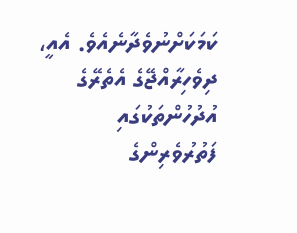ކަމަކަށްނުވެދާނެއެވެ. އެއީ، ދިވެހިރާއްޖޭގެ އެތެރޭގެ އުދުހުންތަކުގައި ފަތުރުވެރިންގެ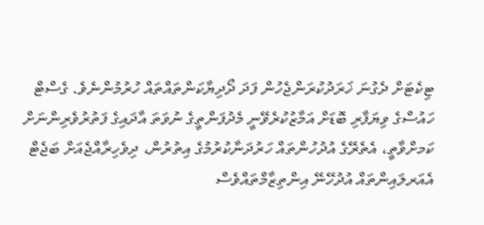ޓިކެޓަށް ދެގުނަ ޚަރަދުކުރަންޖެހުން ފަދަ ދޯދިޔާކަންތައްތައް ހުރުމުންނެވެ. ގެސްޓް ހައުސްގެ ވިޔަފާރި ބޮޑަށް އަމާޒުކުރެވޭނީ މެދުފަންތީގެ ނުވަތަ އާދައިގެ ފަތުރުވެރިންނަށް ކަމށްވާތީ، އެތެރޭގެ އުދުހުންތައް ހަރުދަނާކުރުމުގެ އިތުރުން، ދިވެހިރާއްޖެއަށް ބަޖެޓް އެއަރލައިންތައް އުދުހޭނޭ އިންތިޒާމްތައްވެސް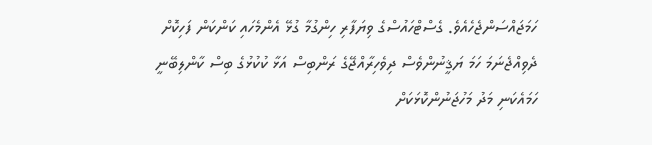ހަމަޖައްސަންޖެހެއެވެ. ގެސްޓްހައުސްގެ ވިޔަފާރި ހިންގުމާ ގުޅޭ އެންމެހައި ކަންކަން ފަހިކޮށް ދެވިއްޖެނަމަ ހަމަ ޔަޤީނުންވެސް ދިވެހިރާއްޖޭގެ ރަންބިސް އަޅާ ކުކުޅުގެ ބިސް ކާންލިބޭނީ ހަމައެކަނި މަދު މަހުޖަނުންކޮޅަކަށް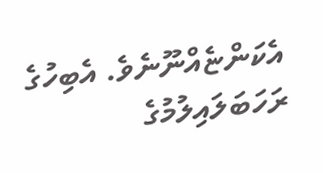އެކަންޏެއްނޫނެވެ. އެބިހުގެ ރަހަބަލައިލުމުގެ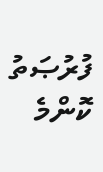ފުރުޞަތު ކޮންމެ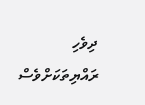ދިވެހި ރައްޔިތަކަށްވެސް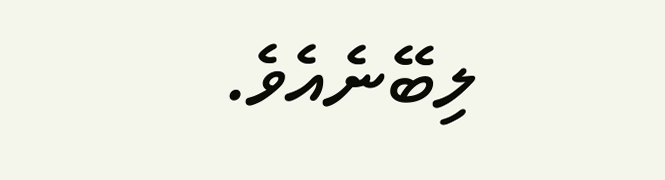ލިބޭނެއެވެ.